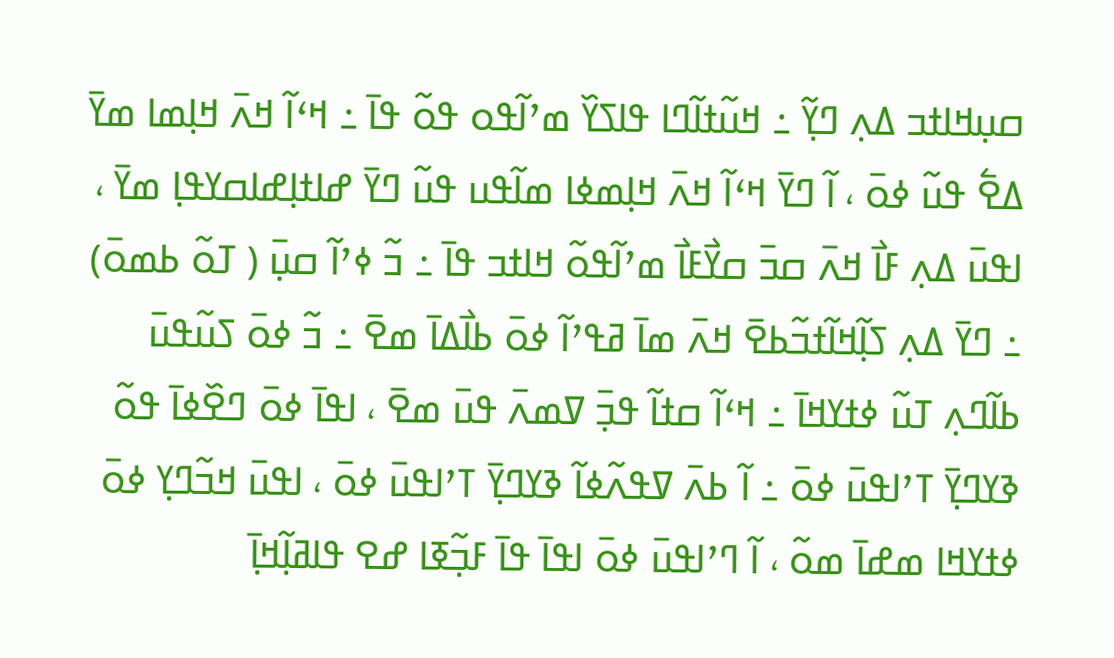ߛߎ߲ߞߊߙߏ ߡߍ߲ ߣߌ߲߬ ߸ ߞߎ߬ߙߊ߬ߣߊ ߟߊߖߌ߰ ߘߴߊ߬ߟߋ ߟߋ߬ ߟߊ߫ ߸ ߞߵߊ߬ ߞߍ߫ ߞߊ߲ߘߊ ߘߌ߫ ߡߐ߱ ߟߎ߬ ߦߋ߫ ، ߊ߬ ߣߌ߫ ߞߵߊ߬ ߞߍ߫ ߞߊ߲ߘߦߊ ߘߊ߬ߟߎ ߟߎ߬ ߣߌ߫ ߝߊߙߊ߲ߝߊߛߌߟߊ߲ ߘߌ߫ ، ߊߟߎ߫ ߡߍ߲ ߓߊ߯ ߞߍ߫ ߛߏ߫ ߛߌ߯ߓߊ߯ ߘߴߊ߬ߟߋ߬ ߞߊߙߏ ߟߊ߫ ߸ ߏ߬ ߦߴߊ߬ ߛߎ߲߫ ( ߠߋ߬ ߕߘߋ߫) ߸ ߣߌ߫ ߡߍ߲ ߖߊ߲߬ߞߊ߬ߙߏ߬ߕߐ߫ ߞߍ߫ ߘߊ߫ ߥߟߴߊ߬ ߦߋ߫ ߕߊ߯ߡߊ߫ ߘߐ߫ ߸ ߏ߬ ߦߋ߫ ߖߎ߬ߟߎ߫ ߕߊ߬ߣߍ߲ ߠߎ߬ ߦߙߌߞߊ߫ ߸ ߞߵߊ߬ ߛߙߊ߬ ߟߏ߲߫ ߜߘߍ߫ ߟߎ߫ ߘߐ߫ ، ߊߟߊ߫ ߦߋ߫ ߣߐ߰ߦߊ߫ ߟߋ߬ ߢߌߣߌ߲߫ ߠߴߊߟߎ߫ ߦߋ߫ ߸ ߊ߬ ߕߍ߫ ߜߟߍ߬ߦߊ߬ ߢߌߣߌ߲߫ ߠߴߊߟߎ߫ ߦߋ߫ ، ߊߟߎ߫ ߞߏ߬ߣߌ߲ ߦߋ߫ ߦߙߌߞߊ ߘߝߊ߫ ߘߋ߬ ، ߊ߬ ߣߴߊߟߎ߫ ߦߋ߫ ߊߟߊ߫ ߟߊ߫ ߓߏ߲߬ߧߊ ߝߐ ߟߊߥߊ߲߬ߞߊ߲߫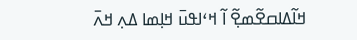ߞߊ߬ߡߊߛߐ߬ߘߐ߲߬ ߊ߬ ߞߵߊߟߎ߫ ߞߊ߲ߘߊ ߡߍ߲ ߞߍ߫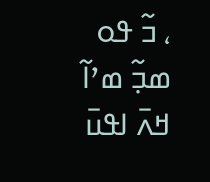، ߏ߬ ߟߋ ߘߏ߲߬ ߘߴߊ߬ ߞߍ߫ ߊߟߎ߫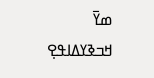ߘߌ߫ ߞߏߢߌߡߊߟߐ߲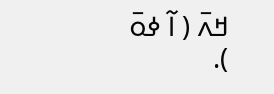ߞߍ߫ ( ߊ߬ ߦߋ߫ ).